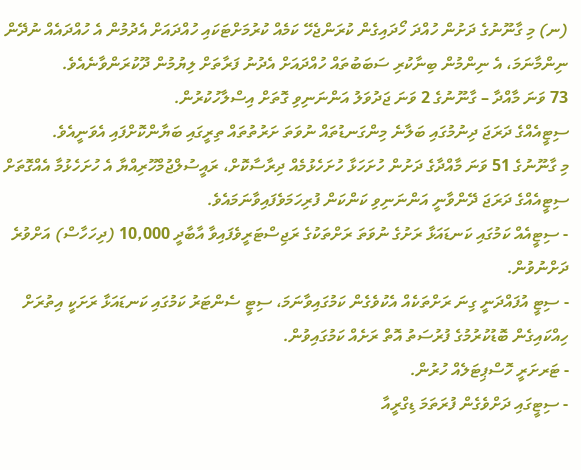(ނ) މި ގާނޫނުގެ ދަށުން ހުއްދަ ހޯދައިގެން ކުރަންޖެހޭ ކަމެއް ކުރުމަށްޓަކައި ހުއްދައަށް އެދުމުން އެ ހުއްދައެއް ނުދޭން ނިންމާނަމަ، އެ ނިންމުން ބިނާކުރި ސަބަބުތައް ހުއްދައަށް އެދުނު ފަރާތަށް ލިޔުމުން ދޫކުރަންވާނެއެވެ.
73 ވަނަ މާއްދާ – ގާނޫނުގެ 2 ވަނަ ޖަދުވަލު އަންނަނިވި ގޮތަށް އިސްލާހުކުރުން.
ސިޓީއެއްގެ ދަރަޖަ ދިނުމުގައި ބަލާނެ މިންގަނޑުތައް ނުވަތަ ށަރުތުތައް ތިރީގައި ބަޔާންކޮށްފައި އެވަނީއެވެ.
މި ގާނޫނުގެ 51 ވަނަ މާއްދާގެ ދަށުން ހުށަހަޅާ ހުށަހެޅުމެއް ދިރާސާކޮށް، ރައީސުލްޖުމްހޫރިއްޔާ އެ ހުށަހެޅުމާ އެއްގޮތަށް ސިޓީއެއްގެ ދަރަޖަ ދޭންވާނީ އަންނަނިވި ކަންކަން ފުރިހަމަވެފައިވާނަމައެވެ.
- ސިޓީއެއް ކަމުގައި ކަނޑައަޅާ ރަށުގެ ނުވަތަ ރަށްތަކުގެ ރަޖިސްޓަރީވެފައިވާ އާބާދީ 10,000 (ދިހަހާސް) އަށްވުރެ ދަށްނުވުން.
- ސިޓީ އުފައްދަނީ ގިނަ ރަށްތަކެއް އެކުވެގެން ކަމުގައިވާނަމަ، ސިޓީ ސެންޓަރު ކަމުގައި ކަނޑައަޅާ ރަށަކީ އިތުރަށް ހިއްކައިގެން ބޮޑުކުރުމުގެ ފުރުސަތު އޮތް ރަށެއް ކަމުގައިވުން.
- ޓަރށަރީ ހޮސްޕިޓަލެއް ހުރުން.
- ސިޓީގައި ދަށްވެގެން ފުރަތަމަ ޑިގްރީއާ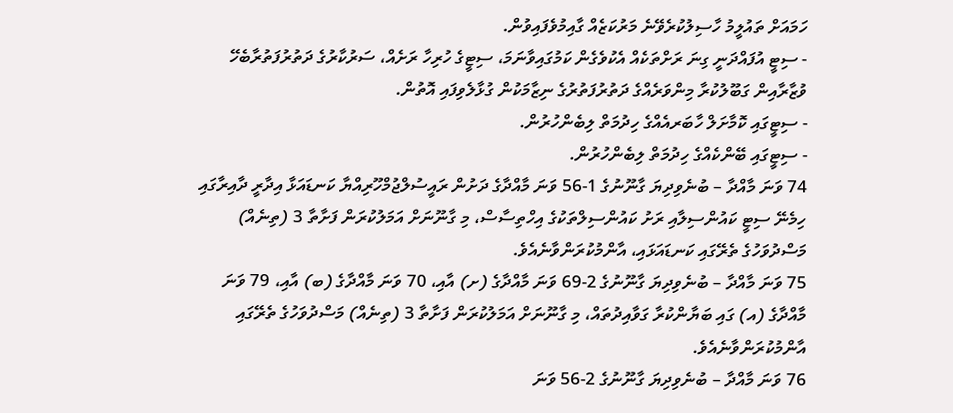ހަމައަށް ތައުލީމު ހާސިލުކުރެވޭނެ މަރުކަޒެއް ގާއިމުވެފައިވުން.
- ސިޓީ އުފައްދަނީ ގިނަ ރަށްތަކެއް އެކުވެގެން ކަމުގައިވާނަމަ، ސިޓީގެ ހުރިހާ ރަށެއް، ސަރުކާރުގެ ދަތުރުފަތުރާބެހޭ ވުޒާރާއިން ގަބޫލުކުރާ މިންވަރެއްގެ ދަތުރުފަތުރުގެ ނިޒާމަކުން ގުޅާލެވިފައި އޮތުން.
- ސިޓީގައި ކޮމާށަލް ހާބަރއެއްގެ ހިދުމަތް ލިބެންހުރުން.
- ސިޓީގައި ބޭންކެއްގެ ހިދުމަތް ލިބެންހުރުން.
74 ވަނަ މާއްދާ – ބުނެވިދިޔަ ގާނޫނުގެ 1-56 ވަނަ މާއްދާގެ ދަށުން ރައީސުލްޖުމްހޫރިއްޔާ ކަނޑައަޅާ އިދާރީ ދާއިރާގައި ހިމެނޭ ސިޓީ ކައުންސިލާއި ރަށު ކައުންސިލްތަކުގެ އިހްތިސާސް، މި ގާނޫނަށް އަމަލުކުރަން ފަށާތާ 3 (ތިނެއް) މަސްދުވަހުގެ ތެރޭގައި ކަނޑައަޅައި، އާންމުކުރަންވާނެއެވެ.
75 ވަނަ މާއްދާ – ބުނެވިދިޔަ ގާނޫނުގެ 2-69 ވަނަ މާއްދާގެ (ށ) އާއި، 70 ވަނަ މާއްދާގެ (ބ) އާއި، 79 ވަނަ މާއްދާގެ (އ) ގައި ބަޔާންކުރާ ގަވާއިދުތައް، މި ގާނޫނަށް އަމަލުކުރަން ފަށާތާ 3 (ތިނެއް) މަސްދުވަހުގެ ތެރޭގައި އާންމުކުރަންވާނެއެވެ.
76 ވަނަ މާއްދާ – ބުނެވިދިޔަ ގާނޫނުގެ 2-56 ވަނަ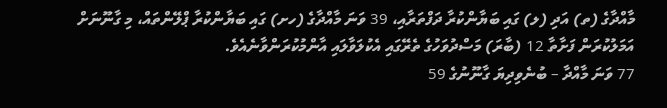މާއްދާގެ (ތ) އަދި (ލ) ގައި ބަޔާންކުރާ ދަފްތަރާއި، 39 ވަނަ މާއްދާގެ (ހށ) ގައި ބަޔާންކުރާ ޕްލޭންތައް، މި ގާނޫނަށް އަމަލުކުރަން ފަށާތާ 12 (ބާރަ) މަސްދުވަހުގެ ތެރޭގައި އެކުލަވާލައި އާންމުކުރަންވާނެއެވެ.
77 ވަނަ މާއްދާ – ބުނެވިދިޔަ ގާނޫނުގެ 59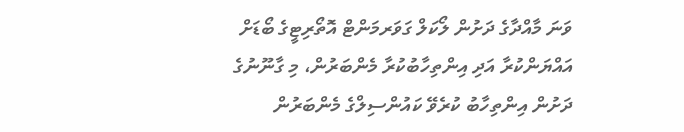ވަނަ މާއްދާގެ ދަށުން ލޯކަލް ގަވަރމަންޓް އޮތޯރިޓީގެ ބޯޑަށް އައްޔަންކުރާ އަދި އިންތިހާބުކުރާ މެންބަރުން، މި ގާނޫނުގެ ދަށުން އިންތިހާބު ކުރެވޭ ކައުންސިލްގެ މެންބަރުން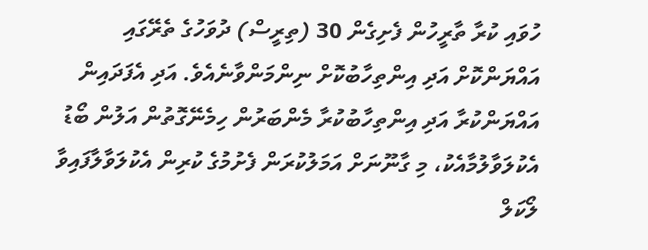ހުވައި ކުރާ ތާރީހުން ފެށިގެން 30 (ތިރީސް) ދުވަހުގެ ތެރޭގައި އައްޔަންކޮށް އަދި އިންތިހާބުކޮށް ނިންމަންވާނެއެވެ. އަދި އެފަދައިން އައްޔަންކުރާ އަދި އިންތިހާބުކުރާ މެންބަރުން ހިމެނޭގޮތުން އަލުން ބޯޑު އެކުލަވާލުމާއެކު، މި ގާނޫނަށް އަމަލުކުރަން ފެށުމުގެ ކުރިން އެކުލަވާލާފައިވާ ލޯކަލް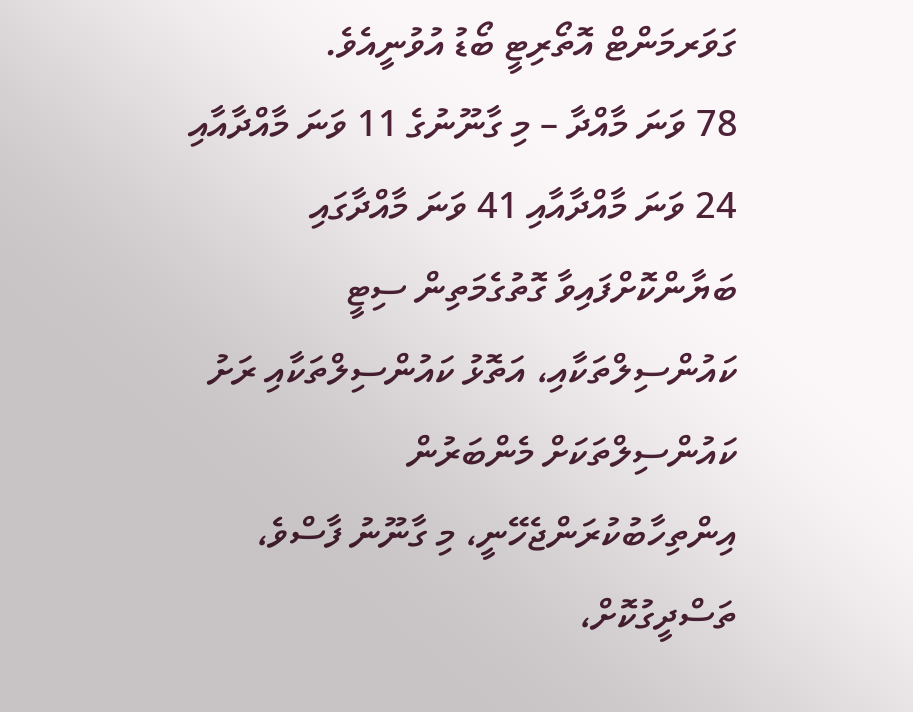ގަވަރމަންޓް އޮތޯރިޓީ ބޯޑު އުވުނީއެވެ.
78 ވަނަ މާއްދާ – މި ގާނޫނުގެ 11 ވަނަ މާއްދާއާއި 24 ވަނަ މާއްދާއާއި 41 ވަނަ މާއްދާގައި ބަޔާންކޮށްފައިވާ ގޮތުގެމަތިން ސިޓީ ކައުންސިލްތަކާއި، އަތޮޅު ކައުންސިލްތަކާއި ރަށު ކައުންސިލްތަކަށް މެންބަރުން އިންތިހާބުކުރަންޖެހޭނީ، މި ގާނޫނު ފާސްވެ، ތަސްދީގުކޮށް،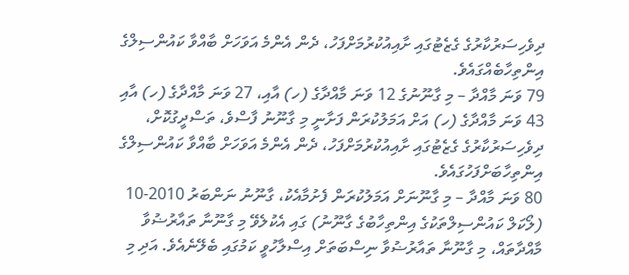ދިވެހިސަރުކާރުގެ ގެޒެޓުގައި ށާއިއުކުރުމަށްފަހު، ދެން އެންމެ އަވަހަށް ބާއްވާ ކައުންސިލްގެ އިންތިހާބެއްގައެވެ.
79 ވަނަ މާއްދާ – މި ގާނޫނުގެ 12 ވަނަ މާއްދާގެ (ހ) އާއި، 27 ވަނަ މާއްދާގެ (ހ) އާއި 43 ވަނަ މާއްދާގެ (ހ) އަށް އަމަލުކުރަން ފަށާނީ މި ގާނޫނު ފާސްވެ، ތަސްދީގުކޮށް، ދިވެހިސަރުކާރުގެ ގެޒެޓުގައި ށާއިއުކުރުމަށްފަހު، ދެން އެންމެ އަވަހަށް ބާއްވާ ކައުންސިލްގެ އިންތިހާބަށްފަހުގައެވެ.
80 ވަނަ މާއްދާ – މި ގާނޫނަށް އަމަލުކުރަން ފެށުމާއެކު، ގާނޫނު ނަންބަރު 2010-10 (ލޯކަލް ކައުންސިލްތަކުގެ އިންތިހާބުގެ ގާނޫނު) ގައި އެކުލެވޭ މި ގާނޫނާ ތައާރުޟުވާ މާއްދާތައް، މި ގާނޫނާ ތައާރުޟުވާ ނިސްބަތަށް އިސްލާހުވީ ކަމުގައި ބެލޭނެއެވެ. އަދި މި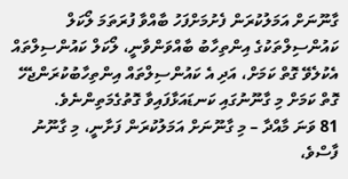ގާނޫނަށް އަމަލުކުރަން ފެށުމަށްފަހު ބާއްވާ ފުރަތަމަ ލޯކަލް ކައުންސިލްތަކުގެ އިންތިހާބު ބާއްވަންވާނީ، ލޯކަލް ކައުންސިލްތައް އެކުލެވޭ ގޮތް ކަމަށް، އަދި އެ ކައުންސިލްތައް އިންތިހާބުކުރަންޖެހޭ ގޮތް ކަމަށް މި ގާނޫނުގައި ކަނޑައަޅާފައިވާ ގޮތުގެމަތިންނެވެ.
81 ވަނަ މާއްދާ – މި ގާނޫނަށް އަމަލުކުރަން ފަށާނީ، މި ގާނޫނު ފާސްވެ،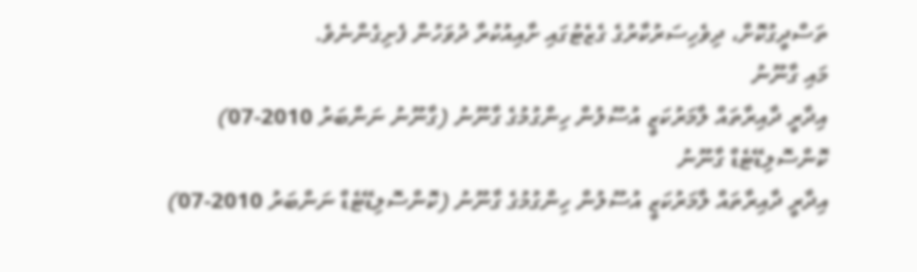ތަސްދީގުކޮށް، ދިވެހިސަރުކާރުގެ ގެޒެޓުގައި ށާއިއުކުރާ ދުވަހުން ފެށިގެންނެވެ.
މައި ގާނޫނު
އިދާރީ ދާއިރާތައް ލާމަރުކަޒީ އުސޫލުން ހިންގުމުގެ ގާނޫނު (ގާނޫނު ނަންބަރު 2010-07)
ކޮންސޮލިޑޭޓެޑް ގާނޫނު
އިދާރީ ދާއިރާތައް ލާމަރުކަޒީ އުސޫލުން ހިންގުމުގެ ގާނޫނު (ކޮންސޮލިޑޭޓެޑް ނަންބަރު 2010-07)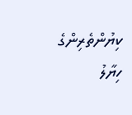ކިޔުންތެރިންގެ ހިޔާލު